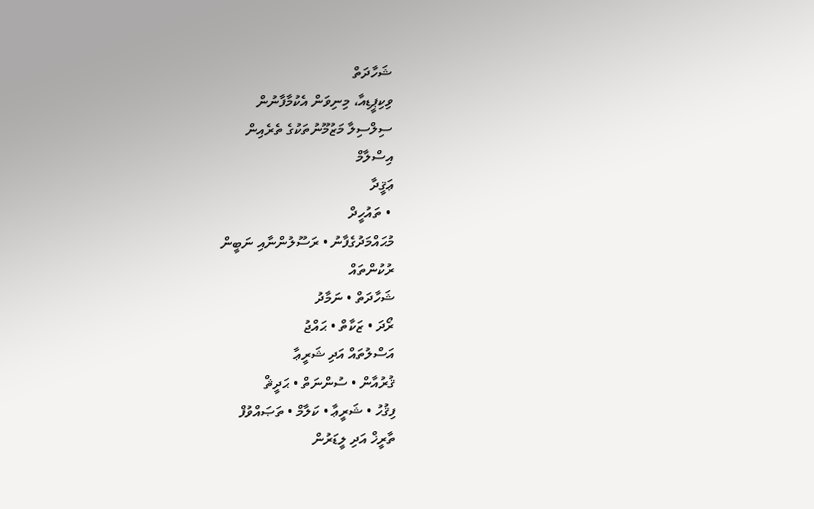ޝަހާދަތް
ވިކިޕީޑިއާ، މިނިވަން އެކުމާފާނުން
ސިލްސިލާ މަޒުމޫނުތަކުގެ ތެރެއިން
އިސްލާމް
ޢަޤީދާ
 • ތައުހީދް
މުޙައްމަދުގެފާނު • ރަސޫލުންނާއި ނަބީން
ރުކުންތައް
ޝަހާދަތް • ނަމާދު
ރޯދަ • ޒަކާތް • ޙައްޖު
އަސްލުތައް އަދި ޝަރީޢާ
ޤުރުއާން • ސުންނަތް • ޙަދީޘް
ފިޤުހު • ޝަރީޢާ • ކަލާމް • ތަޞައްވުފް
ތާރީޚް އަދި ލީޑަރުން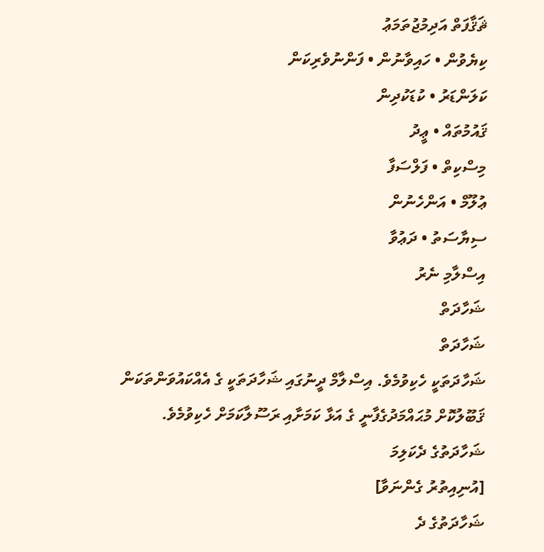ޘަޤާފަތް އަދިމުޖުތަމަޢު
ކިޔެވުން • ހައިވާނުން • ފަންނުވެރިކަން
ކަލަންޑަރު • ކުޑަކުދިން
ޤައުމުތައް • ޢީދު
މިސްކިތް • ފަލްސަފާ
ޢުލޫމް • އަންހެނުން
ސިޔާސަތު • ދަޢުވާ
އިސްލާމި ނެރު
ޝަހާދަތް
ޝަހާދަތް
ޝަހާދަތަކީ ހެކިވުމެވެ. އިސްލާމް ދީނުގައި ޝަހާދަތަކީ ގެ އެއްކައުވަންތަކަން ޤަބޫލުކޮށް މުޙައްމަދުގެފާނީ ގެ އަޅާ ކަމަށާއި ރަސޫލާކަމަށް ހެކިވުމެވެ.
ޝަހާދަތުގެ ދެކަލިމަ
[އުނިއިތުރު ގެންނަވާ]
ޝަހާދަތުގެ ދެ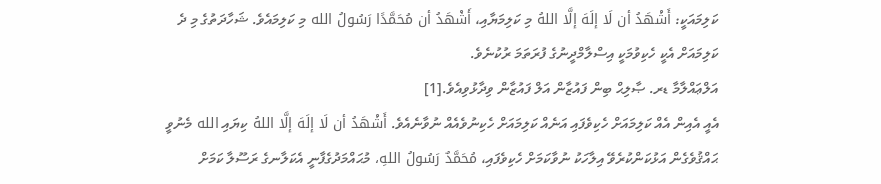ކަލިމައަކީ: أَشْهَدُ أن لَا إلَهَ إلَّا اللهُ މި ކަލިމަޔާއި، أَشْهَدُ أن مُحَمَّدًا رَسُولُ الله މި ކަލިމައެވެ. ޝަހާދަތުގެ މި ދެ ކަލިމައަށް އެކީ ހެކިވުމަކީ އިސްލާމްދީނުގެ ފުރަތަމަ ރުކުނެވެ.
އަލްޢައްލާމާ ޑރ. ޞާލިޙް ބިން ފައުޒާން އަލް ފައުޒާން ވިދާޅުވިއެވެ.[1]
އެއީ އެއިން އެއް ކަލިމައަށް ހެކިވެފައި އަނެއް ކަލިމައަށް ހެކިނުވެއެއް ނުވާނެއެވެ. أَشْهَدُ أن لَا إلَهَ إلَّا اللهُ ކިޔައި الله މެނުވީ ޙައްޤުވެގެން އަޅުކަންކުރެވޭ އިލާހަކު ނުވާކަމަށް ހެކިވެފައި، مُحَمَّدٌ رَسُولُ اللهِ، މުޙައްމަދުގެފާނީ އެކަލާނގެ ރަސޫލާ ކަމަށް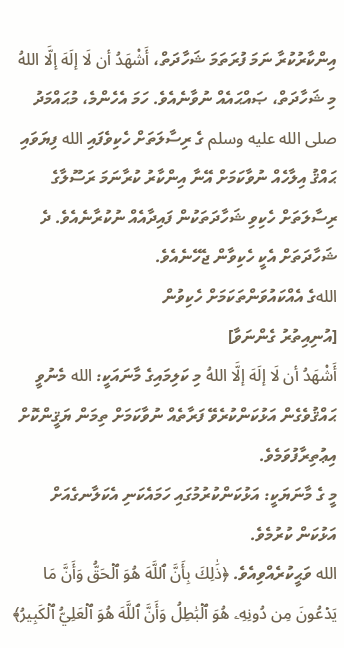އިންކާރުކުރާ ނަމަ ފުރަތަމަ ޝަހާދަތް، أَشْهَدُ أن لَا إلَهَ إلَّا اللهُ މި ޝަހާދަތް، ޞައްޙައެއް ނުވާނެއެވެ. ހަމަ އެހެންމެ، މުޙައްމަދު صلى الله عليه وسلم ގެ ރިސާލަތަށް ހެކިވެފައި الله ފިޔަވައި ޙައްޤު އިލާހެއް ނުވާކަމަށް އޭނާ އިންކާރު ކުރާނަމަ ރަސޫލާގެ ރިސާލަތަށް ހެކިވި ޝަހާދަތަކުން ފައިދާއެއް ނުކުރާނެއެވެ. ދެ ޝަހާދަތަށް އެކީ ހެކިވާން ޖެހޭނެއެވެ.
اللهގެ އެއްކައުވަންތަކަމަށް ހެކިވުން
[އުނިއިތުރު ގެންނަވާ]
أَشْهَدُ أن لَا إلَهَ إلَّا اللهُ މި ކަލިމައިގެ މާނައަކީ: الله މެނުވީ ޙައްޤުވެގެން އަޅުކަންކުރެވޭ ފަރާތެއް ނުވާކަމަށް ތިމަން ޔަޤީންކޮށް އިޢުތިރާފުވަމެވެ.
މީ ގެ މާނަޔަކީ: އަޅުކަންކުރުމުގައި ހަމައެކަނި އެކަލާނގެއަށް އަޅުކަން ކުރުމެވެ.
الله ވަޙީކުރެއްވިއެވެ. ﴿ذَٰلِكَ بِأَنَّ ٱللَّهَ هُوَ ٱلۡحَقُّ وَأَنَّ مَا يَدۡعُونَ مِن دُونِهِۦ هُوَ ٱلۡبَٰطِلُ وَأَنَّ ٱللَّهَ هُوَ ٱلۡعَلِيُّ ٱلۡكَبِيرُ﴾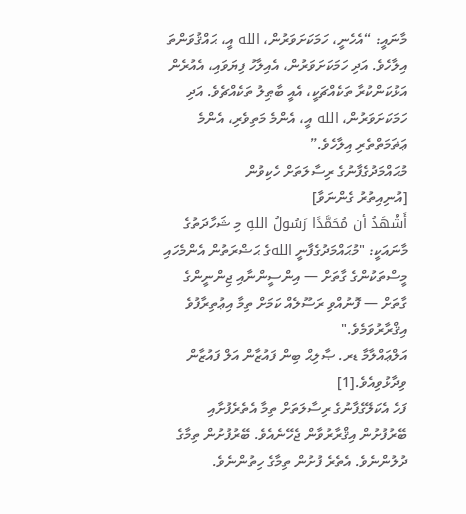މާނައީ: “އެހެނީ، ހަމަކަށަވަރުން، الله އީ، ޙައްޤުވަންތަ އިލާހެވެ. އަދި ހަމަކަށަވަރުން، އެއިލާހު ފިޔަވައި، އެއުރެން އަޅުކަންކުރާ ތަކެއްޗަކީ، އެއީ ބާޠިލު ތަކެއްޗެވެ. އަދި ހަމަކަށަވަރުން، الله އީ، އެންމެ މަތިވެރި، އެންމެ ޢަޡަމަތްތެރި އިލާހެވެ.”
މުޙައްމަދުގެފާނުގެ ރިސާލަތަށް ހެކިވުން
[އުނިއިތުރު ގެންނަވާ]
أَشْهَدُ أن مُحَمَّدًا رَسُولُ اللهِ މި ޝަހާދަތުގެ މާނައަކީ: "މުޙައްމަދުގެފާނީ اللهގެ ޙަޟްރަތުން އެންމެހައި މީސްތަކުންގެ ގާތަށް — އިންސީންނާއި ޖިންނީންގެ ގާތަށް — ފޮނުއްވި ރަސޫލެއް ކަމަށް ތިމާ އިޢުތިރާފުވެ އިޤްރާރުވަމެވެ."
އަލްޢައްލާމާ ޑރ. ޞާލިޙް ބިން ފައުޒާން އަލް ފައުޒާން ވިދާޅުވިއެވެ.[1]
ފަހެ އެކަލޭގެފާނުގެ ރިސާލަތަށް ތިމާ އެތެރެފުށާއި ބޭރުފުށުން އިޤްރާރުވާން ޖެހޭނެއެވެ. ބޭރުފުށުން ތިމާގެ ދުލުންނެވެ. އެތެރެ ފުށުން ތިމާގެ ހިތުންނެވެ.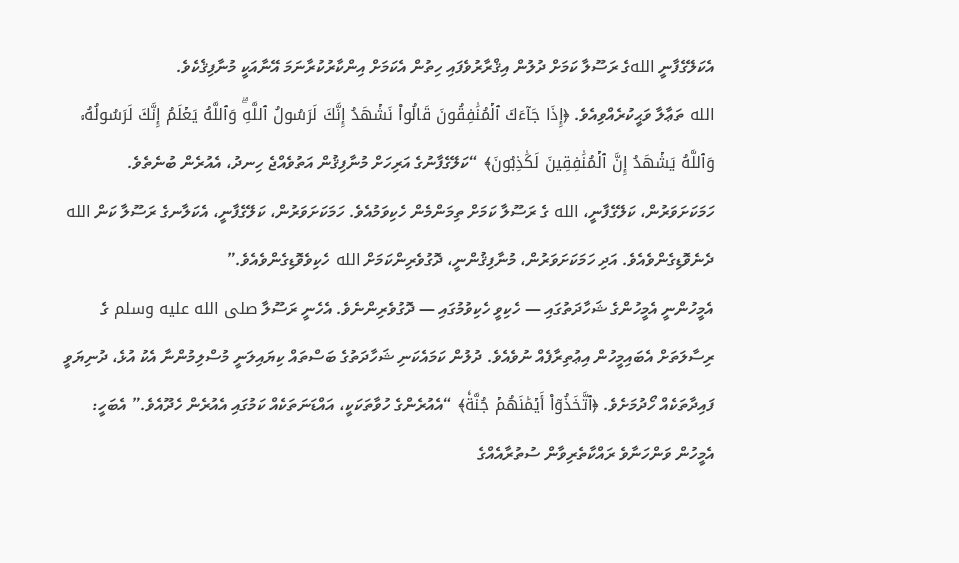އެކަލޭގެފާނީ اللهގެ ރަސޫލާ ކަމަށް ދުލުން އިޤްރާރުވެފައި ހިތުން އެކަމަށް އިންކާރުކުރާނަމަ އޭނާއަކީ މުނާފިޤެކެވެ.
الله ތަޢާލާ ވަޙީކުރެއްވިއެވެ. ﴿إِذَا جَآءَكَ ٱلۡمُنَٰفِقُونَ قَالُواْ نَشۡهَدُ إِنَّكَ لَرَسُولُ ٱللَّهِۗ وَٱللَّهُ يَعۡلَمُ إِنَّكَ لَرَسُولُهُۥ وَٱللَّهُ يَشۡهَدُ إِنَّ ٱلۡمُنَٰفِقِينَ لَكَٰذِبُونَ﴾ “ކަލޭގެފާނުގެ އަރިހަށް މުނާފިޤުން އަތުވެއްޖެ ހިނދު، އެއުރެން ބުނެތެވެ. ހަމަކަށަވަރުން، ކަލޭގެފާނީ، الله ގެ ރަސޫލާ ކަމަށް ތިމަންމެން ހެކިވަމުއެވެ. ހަމަކަށަވަރުން، ކަލޭގެފާނީ، އެކަލާނގެ ރަސޫލާ ކަން الله ދެނެވޮޑިގެންވެއެވެ. އަދި ހަމަކަށަވަރުން، މުނާފިޤުންނީ، ދޮގުވެރިންކަމަށް الله ހެކިވެވޮޑިގެންވެއެވެ.”
އެމީހުންނީ އެމީހުންގެ ޝަހާދަތުގައި — ހެކިވީ ހެކިވުމުގައި — ދޮގުވެރިންނެވެ. އެހެނީ ރަސޫލާ صلى الله عليه وسلم ގެ ރިސާލަތަށް އެބައިމީހުން އިޢުތިރާފެއް ނުވެއެވެ. ދުލުން ކަމައެކަނި ޝަހާދަތުގެ ބަސްތައް ކިޔައިލަނީ މުސްލިމުންނާ އެކު އުޅެ، ދުނިޔަވީ ފައިދާތަކެއް ހޯދުމަށެވެ. ﴿ٱتَّخَذُوٓاْ أَيۡمَٰنَهُمۡ جُنَّةٗ﴾ “އެއުރެންގެ ހުވާތަކަކީ، އައްޑަނަތަކެއް ކަމުގައި އެއުރެން ހެދޫއެވެ.” އެބަހީ: އެމީހުން ވަންހަނާވެ ރައްކާތެރިވާން ސުތުރާއެއްގެ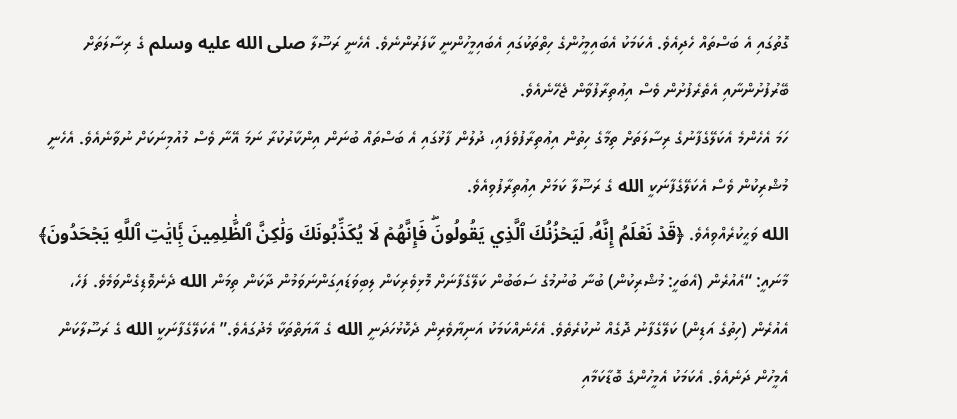ގޮތުގައި އެ ބަސްތައް ހެދިއެވެ. އެކަމަކު އެބައިމީހުންގެ ހިތްތަކުގައި އެބައިމީހުންނީ ކާފަރުންނެވެ. އެހެނީ ރަސޫލާ صلى الله عليه وسلم ގެ ރިސާލަތަށް ބޭރުފުށުންނާއި އެތެރެފުށުން ވެސް އިޢުތިރާފުވާން ޖެހޭނެއެވެ.
ހަމަ އެހެންމެ އެކަލޭގެފާނުގެ ރިސާލަތަށް ތިމާގެ ހިތުން އިޢުތިރާފުވެފައި، ދުލުން ފާޅުގައި އެ ބަސްތައް ބުނަން އިންކާރުކުރާ ނަމަ އޭނާ ވެސް މުއުމިނަކަށް ނުވާނެއެވެ. އެހެނީ މުޝްރިކުން ވެސް އެކަލޭގެފާނަކީ الله ގެ ރަސޫލާ ކަމަށް އިޢުތިރާފުވިއެވެ.
الله ވަޙީކުރެއްވިއެވެ. ﴿قَدۡ نَعۡلَمُ إِنَّهُۥ لَيَحۡزُنُكَ ٱلَّذِي يَقُولُونَۖ فَإِنَّهُمۡ لَا يُكَذِّبُونَكَ وَلَٰكِنَّ ٱلظَّٰلِمِينَ بِ‍َٔايَٰتِ ٱللَّهِ يَجۡحَدُونَ﴾ މާނައީ: “އެއުރެން (އެބަހީ: މުޝްރިކުން) ބުނާ ބުނުމުގެ ސަބަބުން ކަލޭގެފާނަށް މޮޅިވެރިކަން ލިބިވަޑައިގަންނަވަމުން ދާކަން ތިމަން الله ދެނެވޮޑިގެންވަމެވެ. ފަހެ، އެއުރެން (ހިތުގެ އަޑިން) ކަލޭގެފާނު ދޮގެއް ނުކުރެތެވެ. އެހެނެއްކަމަކު އަނިޔާވެރިން ދެކޮޅުހަދަނީ الله ގެ އާޔަތްތަކާ މެދުގައެވެ.” އެކަލޭގެފާނަކީ الله ގެ ރަސޫލާކަން އެމީހުން ދަނެއެވެ. އެކަމަކު އެމީހުންގެ ބޮޑާކަމާއި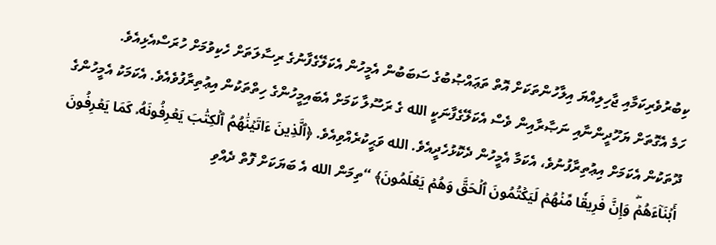ކިބުރުވެރިކަމާއި ޖާހިލިއްޔަ އިލާހުންތަކަށް އޮތް ތަޢައްޞުބުގެ ސަބަބުން އެމީހުން އެކަލޭގެފާނުގެ ރިސާލަތަށް ހެކިވުމަށް ހުރަސްއެޅިއެވެ.
ހަމެ އެގޮތަށް ޔަހޫދީންނާއި ނަޞާރާއިން ވެސް އެކަލޭގެފާނަކީ الله ގެ ރަސޫލާ ކަމަށް އެބައިމީހުންގެ ހިތްތަކުން އިޢުތިރާފުވެއެވެ. އެކަމަކު އެމީހުންގެ ދޫތަކުން އެކަމަށް އިޢުތިރާފުނުވެ، އެކަމާ އެމީހުން ދެކޮޅުހެދީއެވެ. الله ވަޙީކުރެއްވިއެވެ. ﴿ٱلَّذِينَ ءَاتَيۡنَٰهُمُ ٱلۡكِتَٰبَ يَعۡرِفُونَهُۥ كَمَا يَعۡرِفُونَ أَبۡنَآءَهُمۡۖ وَإِنَّ فَرِيقٗا مِّنۡهُمۡ لَيَكۡتُمُونَ ٱلۡحَقَّ وَهُمۡ يَعۡلَمُونَ﴾ “ތިމަން الله އެ ބަޔަކަށް ފޮތް ދެއްވި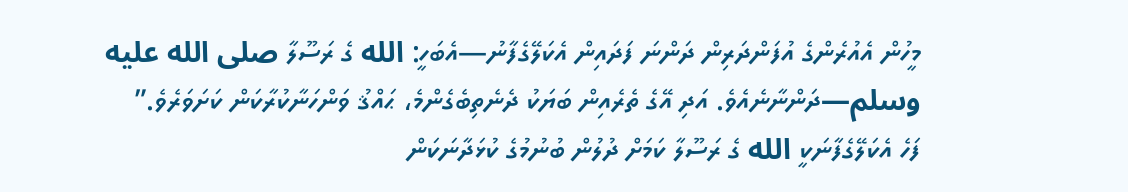މީހުން އެއުރެންގެ އުފަންދަރިން ދަންނަ ފަދައިން އެކަލޭގެފާނު—އެބަހީ: الله ގެ ރަސޫލާ صلى الله عليه وسلم—ދަންނާނެއެވެ. އަދި އޭގެ ތެރެއިން ބަޔަކު ދެނެތިބެގެންމެ، ޙައްޤު ވަންހަނާކުރާކަން ކަށަވަރެވެ.”
ފަހެ އެކަލޭގެފާނަކީ الله ގެ ރަސޫލާ ކަމަށް ދުލުން ބުނުމުގެ ކުޅަދާނަކަން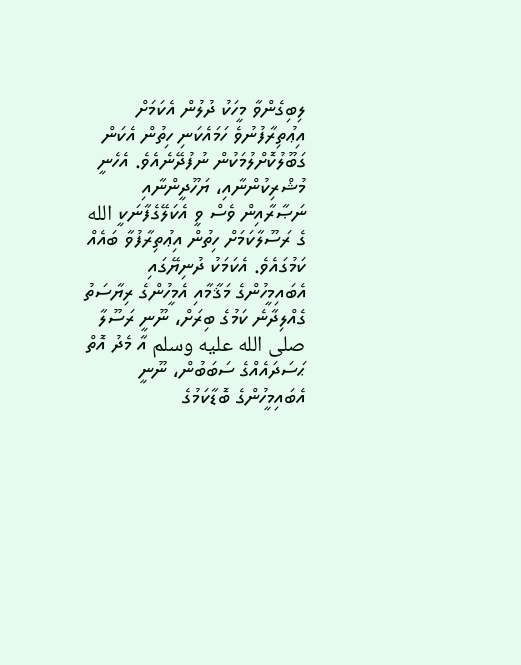ލިބިގެންވާ މީހަކު ދުލުން އެކަމަށް އިޢުތިރާފުނުވެ ހަމައެކަނި ހިތުން އެކަން ގަބޫލުކޮށްލުމަކުން ނުފުދޭނެއެވެ. އެހެނީ މުޝްރިކުންނާއި، ޔަހޫދީންނާއި ނަޞާރާއިން ވެސް ވީ އެކަލޭގެފާނަކީ الله ގެ ރަސޫލާކަމަށް ހިތުން އިޢުތިރާފުވާ ބައެއް ކަމުގައެވެ. އެކަމަކު ދުނިޔޭގައި އެބައިމީހުންގެ މަޤާމާއި އެމީހުންގެ ރިޔާސަތު ގެއްލިދާނެ ކަމުގެ ބިރަށް، ނޫނީ ރަސޫލާ صلى الله عليه وسلم އާ މެދު އޮތް ޙަސަދައެއްގެ ސަބަބުން، ނޫނީ އެބައިމީހުންގެ ބޮޑާކަމުގެ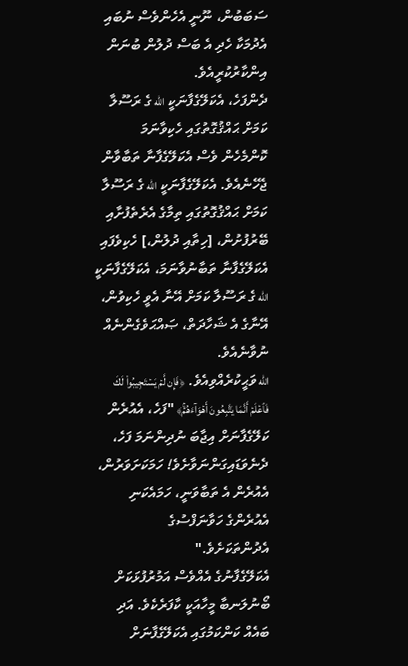ސަބަބުން، ނޫނީ އެހެންވެސް ނުބައި އެދުމަކާ ހެދި އެ ބަސް ދުލުން ބުނަން އިންކާރުކުރީއެވެ.
ދެންފަހެ، އެކަލޭގެފާނަކީ الله ގެ ރަސޫލާ ކަމަށް ޙައްޤުގޮތުގައި ހެކިވާނަމަ ކޮންމެހެން ވެސް އެކަލޭގެފާނާ ތަބާވާން ޖެހޭނެއެވެ. އެކަލޭގެފާނަކީ الله ގެ ރަސޫލާ ކަމަށް ޙައްޤުގޮތުގައި ތިމާގެ އެރެތެފުށާއި ބޭރުފުށުން، [ހިތާއި ދުލުން،] ހެކިވެފައި އެކަލޭގެފާނާ ތަބާނުވާނަމަ، އެކަލޭގެފާނަކީ الله ގެ ރަސޫލާ ކަމަށް އޭނާ އެވީ ހެކިވުން، އޭނާގެ އެ ޝަހާދަތް، ޞައްޙަވެގެންނެއް ނުވާނެއެވެ.
الله ވަޙީކުރެއްވިއެވެ. ﴿فَإِن لَّمۡ يَسۡتَجِيبُواْ لَكَ فَٱعۡلَمۡ أَنَّمَا يَتَّبِعُونَ أَهۡوَآءَهُمۡۚ﴾ "ފަހެ، އެއުރެން ކަލޭގެފާނަށް އިޖާބަ ނުދިންނަމަ ފަހެ، ދެނެވަޑައިގަންނަވާށެވެ! ހަމަކަށަވަރުން، އެއުރެން އެ ތަބާވަނީ، ހަމައެކަނި އެއުރެންގެ ހަވާނަފްސުގެ އެދުންތަކަށެވެ."
އެކަލޭގެފާނުގެ އެއްވެސް އަމުރުފުޅަކަށް ބޯނުލަނބާ މީހާއަކީ ކާފަރެކެވެ. އަދި ބައެއް ކަންކަމުގައި އެކަލޭގެފާނަށް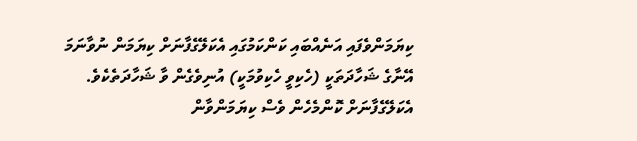ކިޔަމަންވެފައި އަނެއްބައި ކަންކަމުގައި އެކަލޭގެފާނަށް ކިޔަމަން ނުވާނަމަ އޭނާގެ ޝަހާދަތަކީ (ހެކިވީ ހެކިވުމަކީ) އުނިވެގެން ވާ ޝަހާދަތެކެވެ. އެކަލޭގެފާނަށް ކޮންމެހެން ވެސް ކިޔަމަންވާން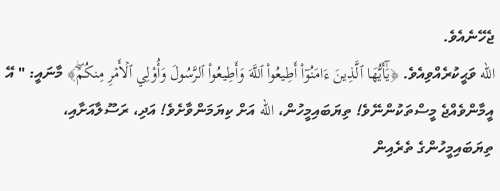ޖެހޭނެއެވެ.
الله ވަޙީކުރެއްވިއެވެ. ﴿يَٰٓأَيُّهَا ٱلَّذِينَ ءَامَنُوٓاْ أَطِيعُواْ ٱللَّهَ وَأَطِيعُواْ ٱلرَّسُولَ وَأُوْلِي ٱلۡأَمۡرِ مِنكُمۡۖ﴾ މާނައީ: " އޭ އީމާންވެއްޖެ މީސްތަކުންނޭވެ! ތިޔަބައިމީހުން، الله އަށް ކިޔަމަންވާށެވެ! އަދި، ރަސޫލާއަށާއި، ތިޔަބައިމީހުންގެ ތެރެއިން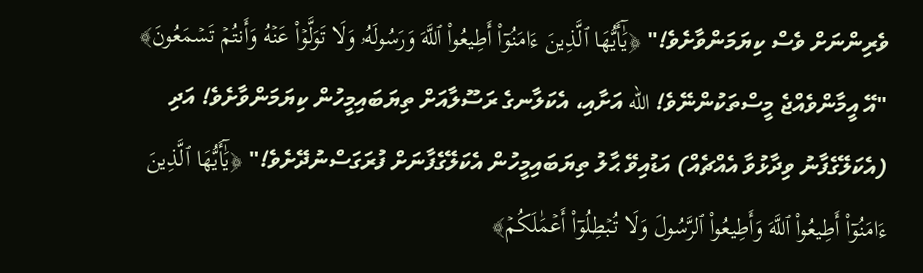ވެރިންނަށް ވެސް ކިޔަމަންވާށެވެ!" ﴿يَٰٓأَيُّهَا ٱلَّذِينَ ءَامَنُوٓاْ أَطِيعُواْ ٱللَّهَ وَرَسُولَهُۥ وَلَا تَوَلَّوۡاْ عَنۡهُ وَأَنتُمۡ تَسۡمَعُونَ﴾ "އޭ އީމާންވެއްޖެ މީސްތަކުންނޭވެ! الله އަށާއި، އެކަލާނގެ ރަސޫލާއަށް ތިޔަބައިމީހުން ކިޔަމަންވާށެވެ! އަދި (އެކަލޭގެފާނު ވިދާޅުވާ އެއްޗެއް) އަޑުއިވޭ ޙާލު ތިޔަބައިމީހުން އެކަލޭގެފާނަށް ފުރަގަސްނުދޭށެވެ!" ﴿يَٰٓأَيُّهَا ٱلَّذِينَ ءَامَنُوٓاْ أَطِيعُواْ ٱللَّهَ وَأَطِيعُواْ ٱلرَّسُولَ وَلَا تُبۡطِلُوٓاْ أَعۡمَٰلَكُمۡ﴾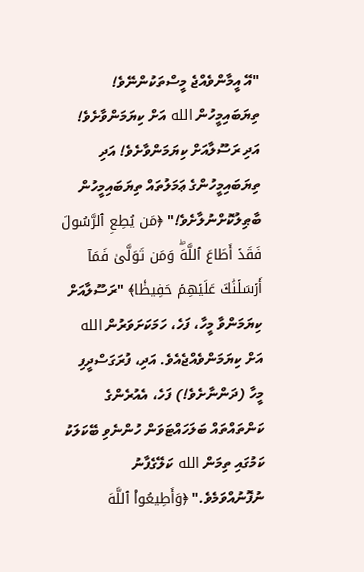"އޭ އީމާންވެއްޖެ މީސްތަކުންނޭވެ! ތިޔަބައިމީހުން الله އަށް ކިޔަމަންވާށެވެ! އަދި ރަސޫލާއަށް ކިޔަމަންވާށެވެ! އަދި ތިޔަބައިމީހުންގެ ޢަމަލުތައް ތިޔަބައިމީހުން ބާޠިލުކޮށްނުލާށެވެ!" ﴿مَن يُطِعِ ٱلرَّسُولَ فَقَدۡ أَطَاعَ ٱللَّهَۖ وَمَن تَوَلَّىٰ فَمَآ أَرۡسَلۡنَٰكَ عَلَيۡهِمۡ حَفِيظٗا﴾ "ރަސޫލާއަށް ކިޔަމަންވާ މީހާ، ފަހެ، ހަމަކަށަވަރުން الله އަށް ކިޔަމަންވެއްޖެއެވެ. އަދި، ފުރަގަސްދީފި މީހާ (ދަންނާށެވެ!) ފަހެ، އެއުރެންގެ ކަންތައްތައް ބަލަހައްޓަވަން ހުންނެވި ބޭކަލަކު ކަމުގައި ތިމަން الله ކަލޭގެފާނު ނުފޮނުއްވަމެވެ." ﴿وَأَطِيعُواْ ٱللَّهَ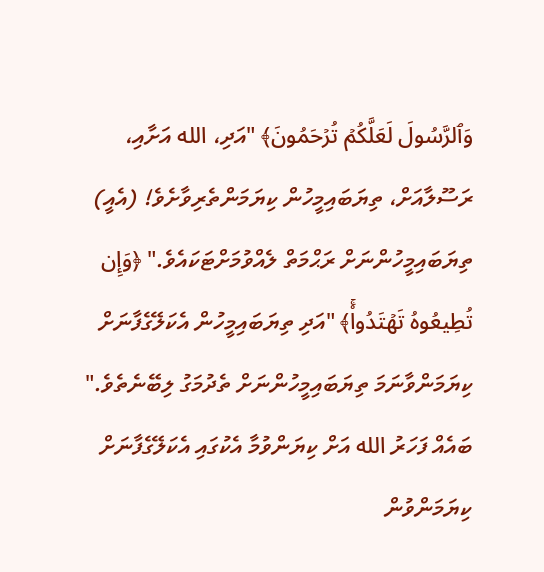وَٱلرَّسُولَ لَعَلَّكُمۡ تُرۡحَمُونَ﴾ "އަދި، الله އަށާއި، ރަސޫލާއަށް، ތިޔަބައިމީހުން ކިޔަމަންތެރިވާށެވެ! (އެއީ) ތިޔަބައިމީހުންނަށް ރަޙްމަތް ލެއްވުމަށްޓަކައެވެ." ﴿وَإِن تُطِيعُوهُ تَهۡتَدُواْۚ﴾ "އަދި ތިޔަބައިމީހުން އެކަލޭގެފާނަށް ކިޔަމަންވާނަމަ ތިޔަބައިމީހުންނަށް ތެދުމަގު ލިބޭނެތެވެ."
ބައެއް ފަހަރު الله އަށް ކިޔަންވުމާ އެކުގައި އެކަލޭގެފާނަށް ކިޔަމަންވުން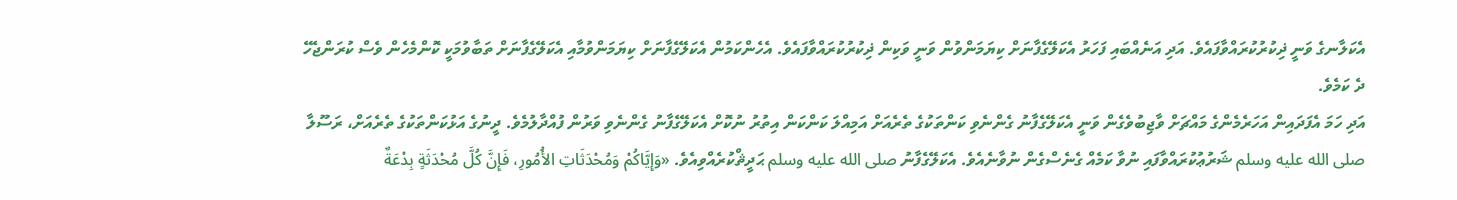އެކަލާނގެ ވަނީ ޛިކުރުކުރައްވާފައެވެ. އަދި އަނެއްބައި ފަހަރު އެކަލޭގެފާނަށް ކިޔަމަންވުން ވަނީ ވަކިން ޛިކުރުކުރައްވާފައެވެ. އެހެންކަމުން އެކަލޭގެފާނަށް ކިޔަމަންވުމާއި އެކަލޭގެފާނަށް ތަބާވުމަކީ ކޮންމެހެން ވެސް ކުރަންޖެހޭ ދެ ކަމެވެ.
އަދި ހަމަ އެފަދައިން އަހަރެމެންގެ މައްޗަށް ވާޖިބުވެގެން ވަނީ އެކަލޭގެފާނު ގެންނެވި ކަންތަކުގެ ތެރެއަށް އަމިއްލަ ކަންކަން އިތުރު ނުކޮށް އެކަލޭގެފާނު ގެންނެވި ވަރުން ފުއްދާލުމެވެ. ދީނުގެ އަޅުކަންތަކުގެ ތެރެއަށް، ރަސޫލާ صلى الله عليه وسلم ޝަރުޢުކުރައްވާފައި ނުވާ ކަމެއް ގެނެސްގެން ނުވާނެއެވެ. އެކަލޭގެފާނު صلى الله عليه وسلم ޙަދީޘްކުރެއްވިއެވެ. «وَإِيَّاكُمْ وَمُحْدَثَاتِ الأُمُورِ، فَإِنَّ كُلَّ مُحْدَثَةٍ بِدْعَةٌ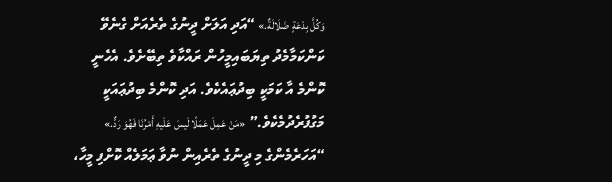وَكُلَّ بِدْعَةٍ ضَلَالَةٌ.» “އަދި އަލަށް ދީނުގެ ތެރެއަށް ގެނެވޭ ކަންކަމާމެދު ތިޔަބައިމީހުން ރައްކާވެ ތިބޭށެވެ. އެހެނީ ކޮންމެ އާ ކަމަކީ ބިދުޢައެކެވެ. އަދި ކޮންމެ ބިދުޢައަކީ މަގުފުރެދުމެކެވެ.” «مَنْ عَمِلَ عَمَلًا لَيسَ عَلَيهِ أَمْرُنَا فَهُوَ رَدٌّ.» “އަހަރެމެންގެ މި ދީނުގެ ތެރެއިން ނުވާ ޢަމަލެއް ކޮށްފި މީހާ،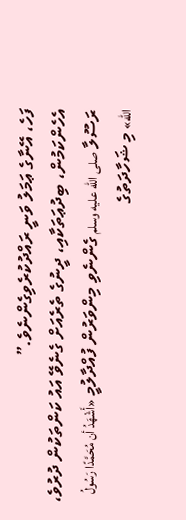ފަހެ، އޭނާގެ ޢަމަލު ވަނީ ރައްދުކުރެވިގެންނެވެ.”
އެހެންކަމުން، ބިދުޢަތަކާއި، ދީނުގެ ތެރެއަށް ގެނެވޭ އައު ކަންތަކުން ދުރުވެ، ރަސޫލާ صلى الله عليه وسلم ގެންނެވި މިންވަރުން ފުއްދާލުމީ «أَشْهَدُ أن مُحَمَّدًا رَسُولُ الله» މި ޝަހާދަތުގެ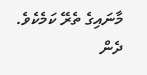މާނައިގެ ތެރޭ ކަމެކެވެ.
ދެން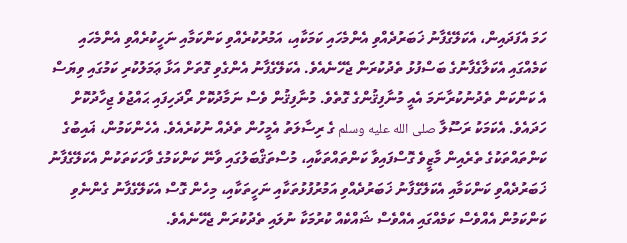ހަމަ އެފަދައިން، އެކަލޭގެފާނު ޚަބަރުދެއްވި އެންމެހައި ކަމަކާއި، އަމުރުކުރެއްވި ކަންކަމާއި ނަހީކުރެއްވި އެންމެހައި ކަމެއްގައި އެކަލާގެފާނުގެ ބަސްފުޅު ތެދުކުރަން ޖެހޭނެއެވެ. އެކަލޭގެފާނު އެންގެވި ގޮތަށް އަޅާ ޢަމަލުކުރި ކަމުގައި ވިޔަސް އެ ކަންކަން ތެދުނުކުރާނަމަ އެއީ މުނާފިޤުންގެ ގޮތެވެ. މުނާފިޤުން ވެސް ނަމާދުކޮށް ރޯދަހިފައި ޙައްޖުވެ ޖިހާދުކޮށް ހަދައެވެ. އެކަމަކު ރަސޫލާ صلى الله عليه وسلم ގެ ރިސާލަތު އެމީހުން ތެދެއް ނުކުރެއެވެ. އެހެންކަމުން، ޣައިބުގެ ކަންތައްތަކުގެ ތެރެއިން މާޒީވެ ގޮސްފައިވާ ކަންތައްތަކާއި، މުސްތަޤްބަލުގައި ވާނޭ ކަންކަމުގެ ވާހަކަތަކުން އެކަލޭގެފާނު ޚަބަރުދެއްވި ކަންކަމާއި އެކަލޭގެފާނު ޚަބަރުދެއްވި އަމުރުފުޅުތަކާއި ނަހީތަކާއި، މިހެން ގޮސް އެކަލޭގެފާނު ގެންނެވި ކަންކަމުން އެއްވެސް ކަމެއްގައި އެއްވެސް ޝައްކެއް ކުރުމަކާ ނުލައި ތެދުކުރަން ޖެހޭނެއެވެ.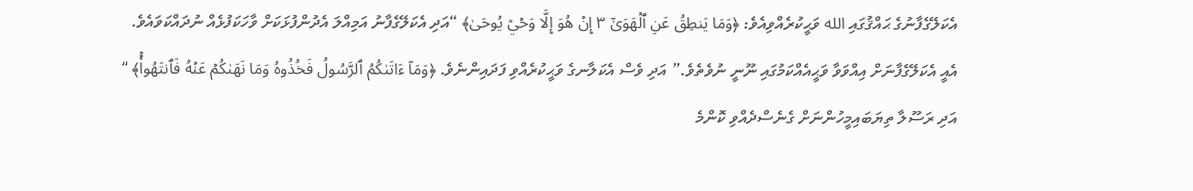އެކަލޭގެފާނުގެ ޙައްޤުގައި الله ވަޙީކުރެއްވިއެވެ: ﴿وَمَا يَنطِقُ عَنِ ٱلۡهَوَىٰٓ ٣ إِنۡ هُوَ إِلَّا وَحۡيٞ يُوحَىٰ﴾ “އަދި އެކަލޭގެފާނު އަމިއްލަ އެދުންފުޅަކަށް ވާހަކަފުޅެއް ނުދައްކަވައެވެ. އެއީ އެކަލޭގެފާނަށް އިއްވަވާ ވަޙީއެއްކަމުގައި ނޫނީ ނުވެތެވެ.” އަދި ވެސް އެކަލާނގެ ވަޙީކުރެއްވި ފަދައިންނެވެ. ﴿وَمَآ ءَاتَىٰكُمُ ٱلرَّسُولُ فَخُذُوهُ وَمَا نَهَىٰكُمۡ عَنۡهُ فَٱنتَهُواْۚ﴾ “ އަދި ރަސޫލާ ތިޔަބައިމީހުންނަށް ގެނެސްދެއްވި ކޮންމެ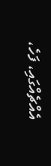އެއްޗެއްގައި، ފަހެ،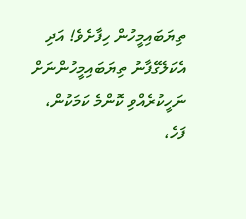ތިޔަބައިމީހުން ހިފާށެވެ! އަދި އެކަލޭގެފާނު ތިޔަބައިމީހުންނަށް ނަހީކުރެއްވި ކޮންމެ ކަމަކުން، ފަހެ،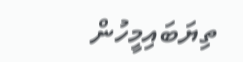ތިޔަބައިމީހުން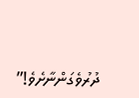ދުރުވެގަންނާށެވެ!”